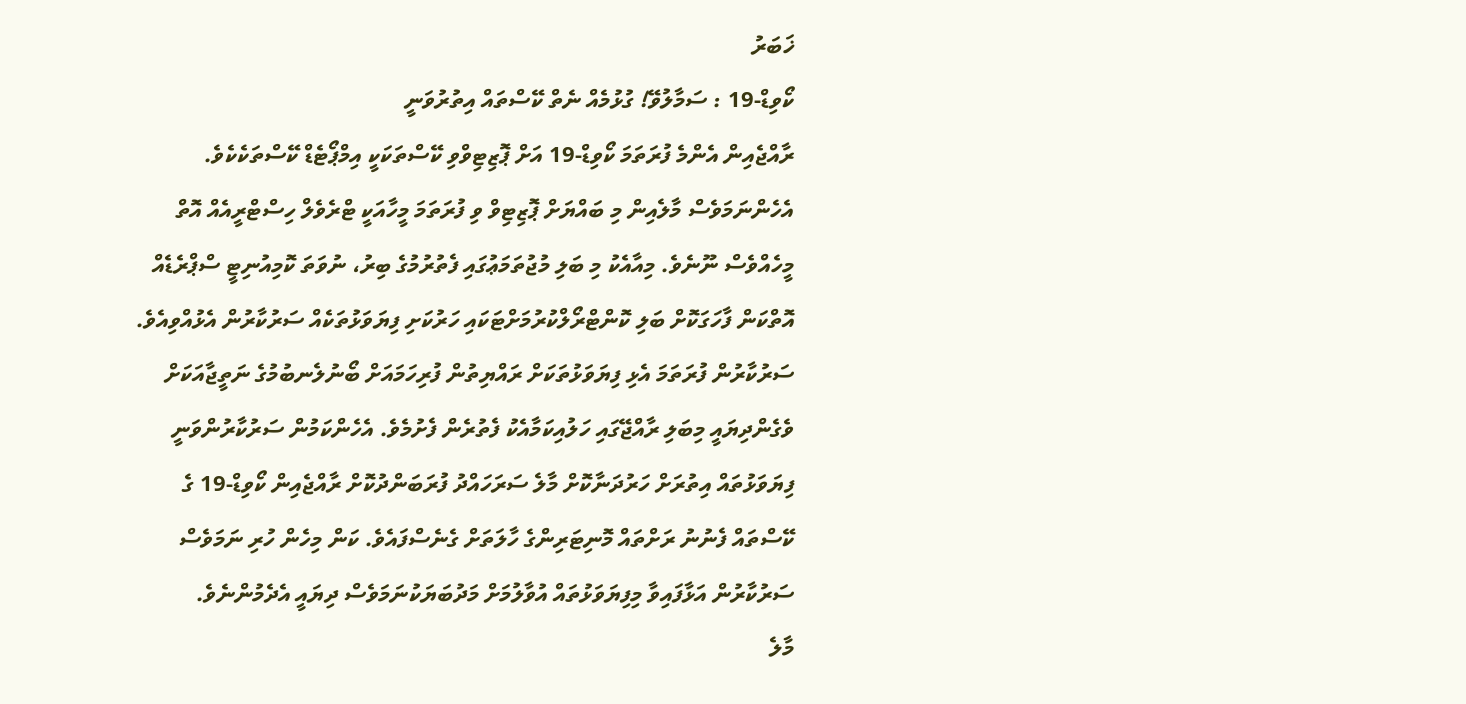ޚަބަރު
ކޯވިޑް-19 : ސަމާލުވޭ! ގުޅުމެއް ނެތް ކޭސްތައް އިތުރުވަނީ
ރާއްޖެއިން އެންމެ ފުރަތަމަ ކޯވިޑް-19 އަށް ޕޮޒިޓިވްވި ކޭސްތަކަކީ އިމްޕޯޓެޑް ކޭސްތަކެކެވެ. އެހެންނަމަވެސް މާލެއިން މި ބައްޔަށް ޕޮޒިޓިވް ވި ފުރަތަމަ މީހާއަކީ ޓްރެވެލް ހިސްޓްރީއެއް އޮތް މީހެއްވެސް ނޫނެވެ. މިއާއެކު މި ބަލި މުޖުތަމަޢުގައި ފެތުރުމުގެ ބިރު، ނުވަތަ ކޮމިއުނިޓީ ސްޕްރެޑެއް އޮތްކަން ފާހަގަކޮށް ބަލި ކޮންޓްރޯލްކުރުމަށްޓަކައި ހަރުކަށި ފިޔަވަޅުތަކެއް ސަރުކާރުން އެޅުއްވިއެވެ.
ސަރުކާރުން ފުރަތަމަ އެޅި ފިޔަވަޅުތަކަށް ރައްޔިތުން ފުރިހަމައަށް ބޯނުލެނބުމުގެ ނަތީޖާއަކަށް ވެގެންދިޔައީ މިބަލި ރާއްޖޭގައި ހަލުއިކަމާއެކު ފެތުރެން ފެށުމެވެ. އެހެންކަމުން ސަރުކާރުންވަނީ ފިޔަވަޅުތައް އިތުރަށް ހަރުދަނާކޮށް މާލެ ސަރަހައްދު ފުރަބަންދުކޮށް ރާއްޖެއިން ކޯވިޑް-19 ގެ
ކޭސްތައް ފެނުނު ރަށްތައް މޮނިޓަރިންގެ ހާލަތަށް ގެނެސްފައެވެ. ކަން މިހެން ހުރި ނަމަވެސް ސަރުކާރުން އަޅާފައިވާ މިފިޔަވަޅުތައް އުވާލުމަށް މަދުބަޔަކުނަމަވެސް ދިޔައީ އެދެމުންނެވެ.
މާލެ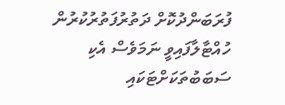ފުރަބަންދުކޮށް ދަތުރުފަތުރުކުރުން ހުއްޓާލާފައިވީ ނަމަވެސް އެކި ސަބަބުތަކަށްޓަކައި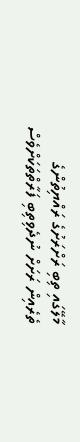މާލޭގައި ތިބި ރަށްރަށުގެ ރައްޔިތުންގެ ތެރެއިން ރަށަށް ނުދެވިތިބި ފަރާތްތަކަށްވެސް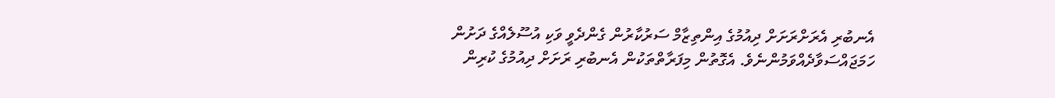އެނބުރި އެރަށްރަށަށް ދިއުމުގެ އިންތިޒާމް ސަރުކާރުން ގެންދެވީ ވަކި އުސޫލެއްގެ ދަށުން ހަމަޖައްސަވާދެއްވަމުންނެވެ. އެގޮތުން މިފަރާތްތަކުން އެނބުރި ރަށަށް ދިއުމުގެ ކުރިން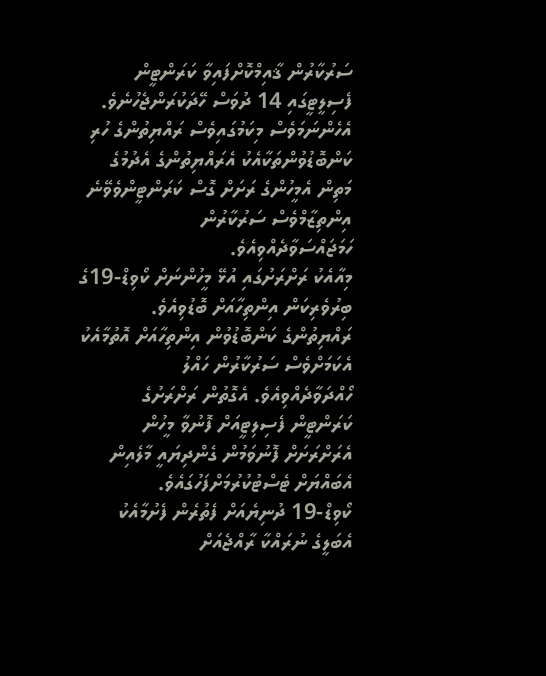ސަރުކާރުން ޤާއިމްކޮށްފައިވާ ކަރަންޓީން ފެސިލީޓީގައި 14 ދުވަސް ހޭދަކުރަންޖެހުނެވެ. އެހެންނަމަވެސް މިކަމުގައިވެސް ރައްޔިތުންގެ ހުރި ކަންބޮޑުވުންތަކާއެކު އެރައްޔިތުންގެ އެދުމުގެ މަތިން އެމީހުންގެ ރަށަށް ގޮސް ކަރަންޓީންވެވޭނެ އިންތިޒާމްވެސް ސަރުކާރުން ހަމަޖައްސަވާދެއްވިއެވެ.
މިއާއެކު ރަށްރަށުގައި އުޅޭ މީހުންނަށް ކޯވިޑް-19ގެ ބިރުވެރިކަން އިންތިހާއަށް ބޮޑުވިއެވެ. ރައްޔިތުންގެ ކަންބޮޑުވުން އިންތިހާއަށް އޮތުމާއެކު އެކަމަށްވެސް ސަރުކާރުން ހައްލު ހޯއްދަވާދެއްވިއެވެ. އެގޮތުން ރަށްރަށުގެ ކަރަންޓީން ފެސިލިޓީއަށް ފޮނުވާ މީހުން އެރަށްރަށަށް ފޮނުވަމުން ގެންދިޔައީ މާލެއިން އެބައްޔަށް ޓެސްޓުކުރުމަށްފަހުގައެވެ.
ކޯވިޑް-19 ދުނިޔެއަށް ފެތުރެން ފެށުމާއެކު އެބަލީގެ ނުރައްކާ ރާއްޖެއަށް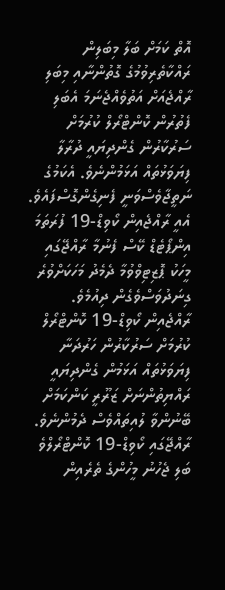އޮތް ކަމަށް ބަލާ މިބަލިން ރައްކާތެރިވުމުގެ ގޮތުންނާއި މިބަލި ރާއްޖެއަށް އަތުވެއްޖެނަމަ އެބަލި ފެތުރުން ކޮންޓްރޯލް ކުރުމަށް ސަރުކާރުން ގެންދިޔައީ ދުރާލާ ފިޔަވަޅުތައް އަޅަމުންނެވެ. އެކަމުގެ ނަތީޖާވެސްވަނީ ފެނިގެންގޮސްފައެވެ. އެއީ ރާއްޖެއިން ކޯވިޑް-19 ފުރަތަމަ އިންޕޯޓެޑް ކޭސް ފެނުމާ ރާއްޖޭގައި މީހަކު ޕޮޒިޓިވްވުމާ ދެމެދު މަހަކަށްވުރެ ގިނަދުވަސްވެގެން ދިއުމެވެ. ރާއްޖެއިން ކޯވިޑް-19 ކޮންޓްރޯލް ކުރުމަށް ސަރުކާރުން ހަރުދަނާ ފިޔަވަޅުތައް އަޅަމުން ގެންދިޔައީ ރައްޔިތުންނަށް ޒަރޫރީ ކަންކަމަށް ބޭނުންވާ ލުއިތައްވެސް ދެމުންނެވެ.
ރާއްޖޭގައި ކޯވިޑް-19 ކޮންޓްރޯލްވެ ބަލި ޖެހުނު މީހުންގެ ތެރެއިން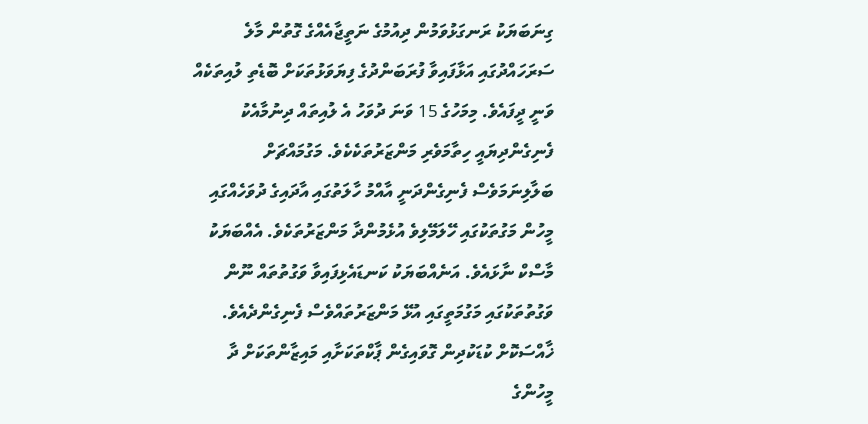ގިނަބަޔަކު ރަނގަޅުވަމުން ދިއުމުގެ ނަތީޖާއެއްގެ ގޮތުން މާލެ ސަރަހައްދުގައި އަޅާފައިވާ ފުރަބަންދުގެ ފިޔަވަޅުތަކަށް ބޮޑެތި ލުއިތަކެއް ވަނީ ދީފައެވެ. މިމަހުގެ 15 ވަނަ ދުވަހު އެ ލުއިތައް ދިނުމާއެކު ފެނިގެންދިޔައީ ހިތާމަވެރި މަންޒަރުތަކެކެވެ. މަގުމައްޗަށް ބަލާލިނަމަވެސް ފެނިގެންދަނީ އާއްމު ހާލަތުގައި އާދައިގެ ދުވަހެއްގައި މީހުން މަގުތަކުގައި ހޭލަމޭލިވެ އުޅެމުންދާ މަންޒަރުތަކެވެ. އެއްބަޔަކު މާސްކް ނާޅައެވެ. އަނެއްބަޔަކު ކަނޑައެޅިފައިވާ ވަގުތުތައް ނޫން ވަގުތުތަކުގައި މަގުމަތީގައި އުޅޭ މަންޒަރުތައްވެސް ފެނިގެންދެއެވެ.
ޚާއްސަކޮށް ކުޑަކުދިން ގޮވައިގެން ޕާކްތަކަށާއި މައިޒާންތަކަށް ދާ މީހުންގެ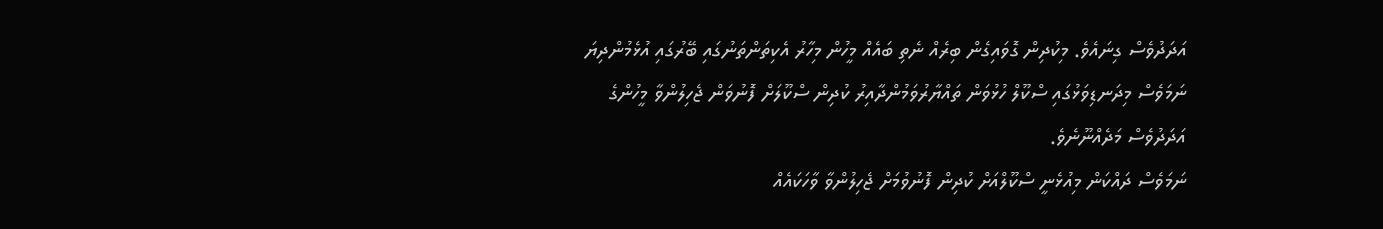އަދަދުވެސް ގިނައެވެ. މިކުދިން ގޮވައިގެން ބިރެއް ނެތި ބައެއް މީހުން މިހާރު އެކިތަންތަނުގައި ބޭރުގައި އުޅެމުންދިޔަ ނަމަވެސް މިދަނޑިވަޅުގައި ސްކޫލް ހުޅުވަން ތައްޔާރުވަމުންދާއިރު ކުދިން ސްކޫލަށް ފޮނުވަން ޖެހިލުންވާ މީހުންގެ އަދަދުވެސް މަދެއްނޫނެވެ.
ނަމަވެސް ދައްކަން މިއުޅެނީ ސްކޫލްއަށް ކުދިން ފޮނުވުމަށް ޖެހިލުންވާ ވާހަކައެއް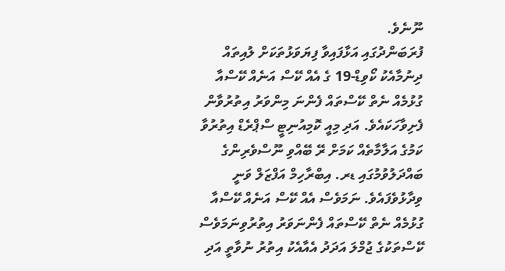ނޫނެވެ.
ފުރަބަންދުގައި އަޅާފައިވާ ފިޔަވަޅުތަކަށް ލުއިތައް ދިނުމާއެކު ކޯވިޑް-19 ގެ އެއް ކޭސް އަނެއް ކޭސްއާ ގުޅުމެއް ނެތް ކޭސްތައް ފެންނަ މިންވަރު އިތުރުވާން ފެށިވާހަކައެވެ. އަދި މިއީ ކޮމިއުނިޓީ ސްޕްރެޑް އިތުރުވާ ކަމުގެ އަލާމާތެއް ކަމަށް ރޭ ބޭއްވި ނޫސްވެރިންގެ ބައްދަލުވުމުގައި ޑރ. އިބްރާހިމް އަފްޒަލް ވަނީ ވިދާޅުވެފައެވެ. ނަމަވެސް އެއް ކޭސް އަނެއް ކޭސްއާ ގުޅުމެއް ނެތް ކޭސްތައް ފެންނަވަރު އިތުރުވިނަމަވެސް ކޭސްތަކުގެ ޖުމްލަ އަދަދު އެއާއެކު އިތުރު ނުވާތީ އަދި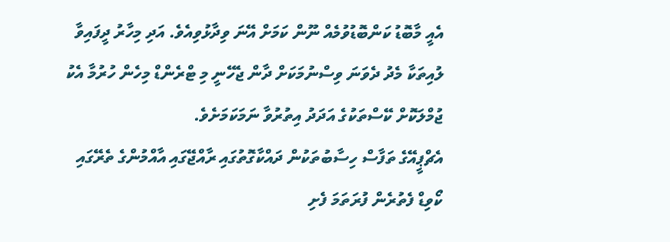އެއީ މާބޮޑު ކަންބޮޑުވުމެއް ނޫން ކަމަށް އޭނަ ވިދާޅުވިއެވެ. އަދި މިހާރު ދީފައިވާ ލުއިތަކާ މެދު ދެވަނަ ވިސްނުމަކަށް ދާން ޖެހޭނީ މި ޓްރެންޑް މިހެން ހުރުމާ އެކު ޖުމްލަކޮށް ކޭސްތަކުގެ އަދަދު އިތުރުވާ ނަމަކަމަށެވެ.
އެޗްޕީއޭގެ ތަފާސް ހިސާބުތަކުން ދައްކާގޮތުގައި ރާއްޖޭގައި އާއްމުންގެ ތެރޭގައި ކޯވިޑް ފެތުރެން ފުރަތަމަ ފެށި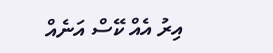އިރު އެއް ކޭސް އަނެއް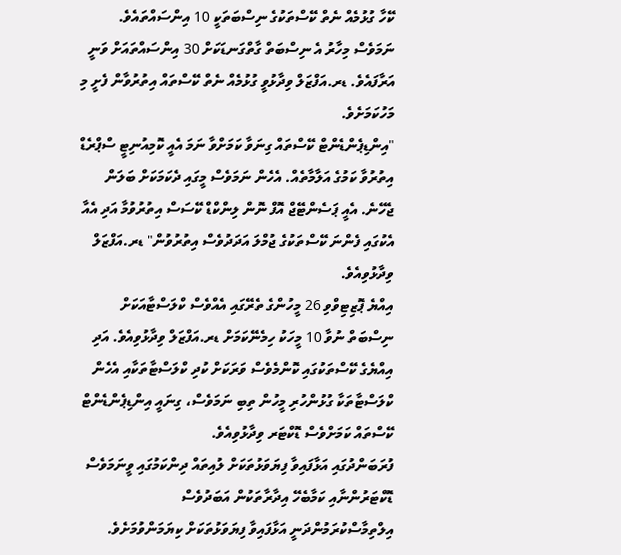ކޭހާ ގުޅުމެއް ނެތް ކޭސްތަކުގެ ނިސްބަތަކީ 10 އިންސައްތައެވެ. ނަމަވެސް މިހާރު އެ ނިސްބަތް ގާތްގަނޑަކަށް 30 އިންސައްތައަށް ވަނީ އަރާފައެވެ. ޑރ.އަފްޒަލް ވިދާޅުވީ ގުޅުމެއް ނެތް ކޭސްތައް އިތުރުވާން ފެށީ މި މަހުކަމަށެވެ.
"އިންޑިޕެންޑެންޓް ކޭސްތައް ގިނަވާ ކަމަށްވާ ނަމަ އެއީ ކޮމިއުނިޓީ ސްޕްރެޑް އިތުރުވާ ކަމުގެ އަލާމާތެއް. އެހެން ނަމަވެސް މީގައި ދެކަމަކަށް ބަލަން ޖެހޭނެ. އެއީ ޕަސެންޓޭޖް އޮފް ނޮން ލިންކްޑް ކޭސަސް އިތުރުވުމާ އަދި އެއާ އެކުގައި ފެންނަ ކޭސްތަކުގެ ޖުމްލަ އަދަދުވެސް އިތުރުވުން" ޑރ.އަފްޒަލް ވިދާޅުވިއެވެ.
އިއްޔެ ޕޮޒިޓިވްވި 26 މީހުންގެ ތެރޭގައި އެއްވެސް ކްލަސްޓާއަކަށް ނިސްބަތް ނުވާ 10 މީހަކު ހިމެނޭކަމަށް ޑރ.އަފްޒަލް ވިދާޅުވިއެވެ. އަދި އިއްޔެގެ ކޭސްތަކުގައި ކޮންމެވެސް ވަރަކަށް ކުދި ކްލަސްޓާތަކާއި އެހެން ކްލަސްޓާތަކާ ގުޅުންހުރި މީހުން ތިބި ނަމަވެސް، ގިނައީ އިންޑިޕެންޑެންޓް ކޭސްތައް ކަމަށްވެސް ޑޮކްޓަރ ވިދާޅުވިއެވެ.
ފުރަބަންދުގައި އަޅާފައިވާ ފިޔަވަޅުތަކަށް ލުއިތައް ދިންކަމުގައި ވީނަމަވެސް ޑޮކްޓަރުންނާއި ކަމާބެހޭ އިދާރާތަކުން އަބަދުވެސް އިލްތިމާސްކުރަމުންދަނީ އަޅާފައިވާ ފިޔަވަޅުތަކަށް ކިޔަމަންވުމަށެވެ.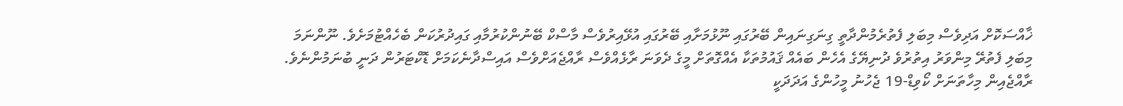ޚާއްސަކޮށް އަދިވެސް މިބަލި ފެތުރެމުންދާތީ ގިނަގިނައިން ބޭރުގައި ނޫޅުމަށާއި ބޭރުގައި އުޅޭއިރުވެސް މާސްކް ބޭނުންކުރުމާއި ގައިދުރުކަން ބެހެއްޓުމަށެވެ. ނޫންނަމަ މިބަލި ފެތުރޭ މިންވަރު އިތުރުވެ ދުނިޔޭގެ އެހެން ބައެއް ޤައުމުތަކާ އެއްގޮތަށް މީގެ ދެވަނަ ރާޅެއްވެސް ރާއްޖެއަށްވެސް އައިސްދާނެކަމަށް ޑޮކްޓަރުން ދަނީ ބުނަމުންނެވެ.
ރާއްޖެއިން މިހާތަނަށް ކޯވިޑް-19 ޖެހުނު މީހުންގެ އަދަދަކީ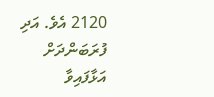2120 އެވެ. އަދި ފުރަބަންދަށް އަޅާފައިވާ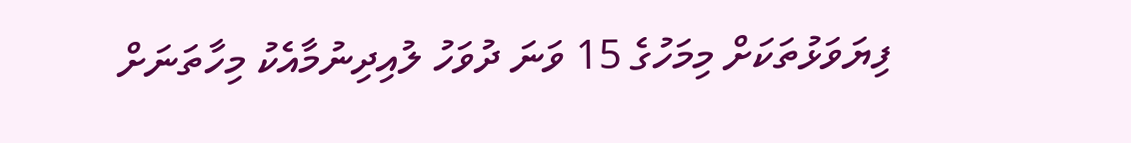ފިޔަވަޅުތަކަށް މިމަހުގެ 15 ވަނަ ދުވަހު ލުއިދިނުމާއެކު މިހާތަނަށް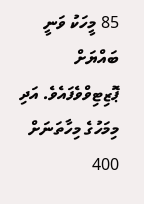85 މީހަކު ވަނީ ބައްޔަށް ޕޮޒިޓިވްވެފައެވެ. އަދި މިމަހުގެ މިހާތަނަށް 400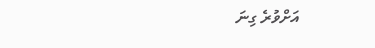އަށްވުރެ ގިނަ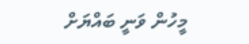މީހުން ވަނީ ބައްޔަށް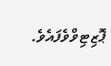ޕޮޒިޓިވްވެފައެވެ.